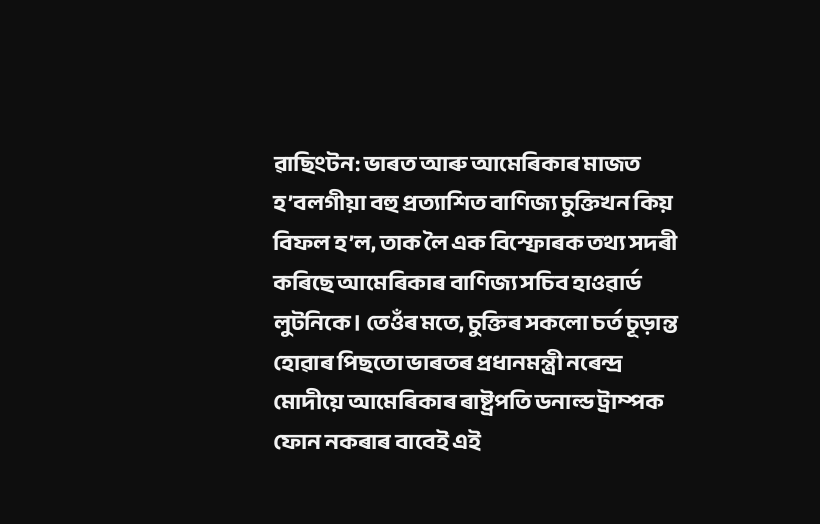ৱাছিংটন: ভাৰত আৰু আমেৰিকাৰ মাজত হ’বলগীয়া বহু প্ৰত্যাশিত বাণিজ্য চুক্তিখন কিয় বিফল হ’ল, তাক লৈ এক বিস্ফোৰক তথ্য সদৰী কৰিছে আমেৰিকাৰ বাণিজ্য সচিব হাওৱাৰ্ড লুটনিকে। তেওঁৰ মতে, চুক্তিৰ সকলো চৰ্ত চূড়ান্ত হোৱাৰ পিছতো ভাৰতৰ প্ৰধানমন্ত্ৰী নৰেন্দ্ৰ মোদীয়ে আমেৰিকাৰ ৰাষ্ট্ৰপতি ডনাল্ড ট্ৰাম্পক ফোন নকৰাৰ বাবেই এই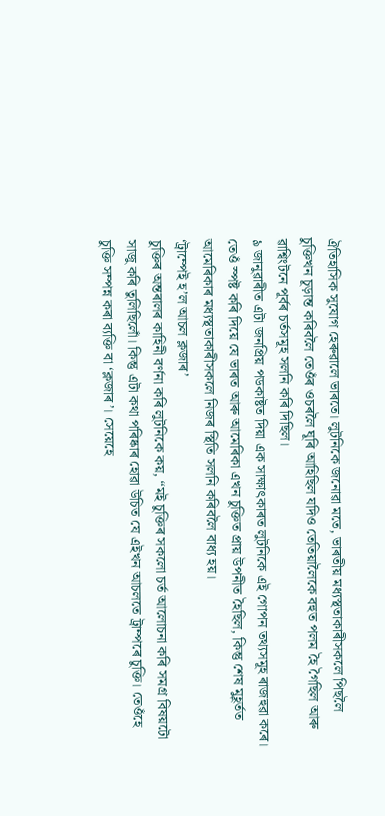ঐতিহাসিক সুযোগ হেৰুৱালে ভাৰতে। লুটনিকে জনোৱা মতে, ভাৰতীয় মধ্যস্থতাকাৰীসকলে পিছলৈ চুক্তিখন চূড়ান্ত কৰিবলৈ তেওঁৰ ওচৰলৈ ঘূৰি আহিছিল যদিও তেতিয়ালৈকে বহুত পলম হৈ গৈছিল আৰু ৱাশ্বিংটনে পূৰ্বৰ চৰ্তসমূহ সলনি কৰি দিছিল।
৯ জানুৱাৰীত এটা জনপ্ৰিয় পডকাষ্টত দিয়া এক সাক্ষাৎকাৰত লুটনিকে এই গোপন তথ্যসমূহ ৰাজহুৱা কৰে। তেওঁ স্পষ্ট কৰি দিয়ে যে ভাৰত আৰু আমেৰিকা এখন চুক্তিত প্ৰায় উপনীত হৈছিল, কিন্তু শেষ মুহূৰ্তত আমেৰিকাৰ মধ্যস্থতাকাৰীসকলে নিজৰ স্থিতি সলনি কৰিবলৈ বাধ্য হয়।
‘ট্ৰাম্পেই হ’ল আচল ক্লজাৰ’
চুক্তিৰ অন্তৰালৰ কাহিনী বৰ্ণনা কৰি লুটনিকে কয়, “মই চুক্তিৰ সকলো চৰ্ত আলোচনা কৰি সমগ্ৰ বিষয়টো সাজু কৰি তুলিছিলোঁ। কিন্তু এটা কথা পৰিষ্কাৰ হোৱা উচিত যে এইখন আচলতে ট্ৰাম্পৰে চুক্তি। তেওঁহে চুক্তি সম্পন্ন কৰা ব্যক্তি বা ‘ক্লজাৰ’। সেয়েহে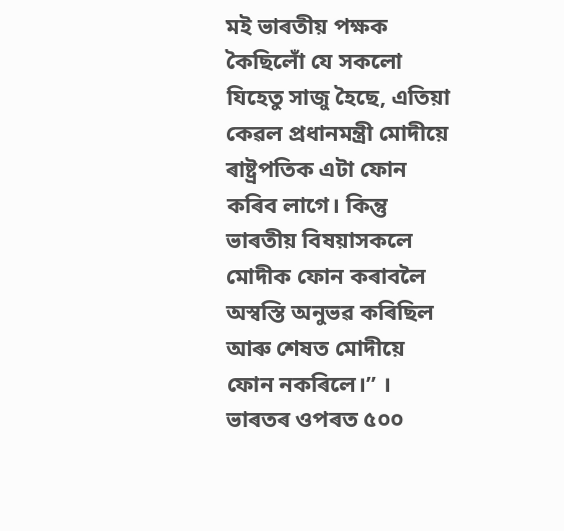মই ভাৰতীয় পক্ষক কৈছিলোঁ যে সকলো যিহেতু সাজু হৈছে, এতিয়া কেৱল প্ৰধানমন্ত্ৰী মোদীয়ে ৰাষ্ট্ৰপতিক এটা ফোন কৰিব লাগে। কিন্তু ভাৰতীয় বিষয়াসকলে মোদীক ফোন কৰাবলৈ অস্বস্তি অনুভৱ কৰিছিল আৰু শেষত মোদীয়ে ফোন নকৰিলে।” ।
ভাৰতৰ ওপৰত ৫০০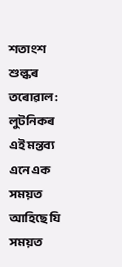শতাংশ শুল্কৰ তৰোৱাল:
লুটনিকৰ এই মন্তব্য এনে এক সময়ত আহিছে যি সময়ত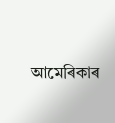আমেৰিকাৰ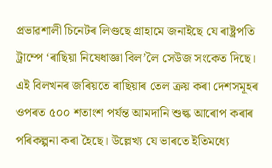প্ৰভাৱশালী চিনেটৰ লিণ্ডছে গ্ৰাহামে জনাইছে যে ৰাষ্ট্ৰপতি ট্ৰাম্পে ‘ৰাছিয়া নিষেধাজ্ঞা বিল’লৈ সেউজ সংকেত দিছে। এই বিলখনৰ জৰিয়তে ৰাছিয়াৰ তেল ক্ৰয় কৰা দেশসমূহৰ ওপৰত ৫০০ শতাংশ পৰ্যন্ত আমদানি শুল্ক আৰোপ কৰাৰ পৰিকল্পনা কৰা হৈছে। উল্লেখ্য যে ভাৰতে ইতিমধ্যে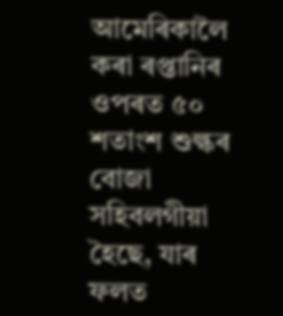আমেৰিকালৈ কৰা ৰপ্তানিৰ ওপৰত ৫০ শতাংশ শুল্কৰ বোজা সহিবলগীয়া হৈছে, যাৰ ফলত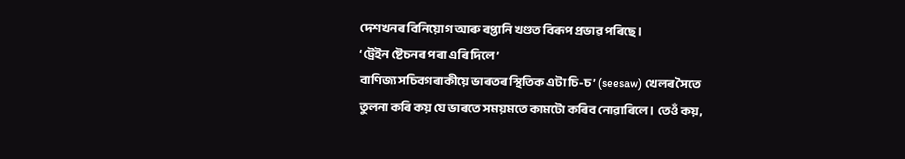দেশখনৰ বিনিয়োগ আৰু ৰপ্তানি খণ্ডত বিৰূপ প্ৰভাৱ পৰিছে।
‘ট্ৰেইন ষ্টেচনৰ পৰা এৰি দিলে’
বাণিজ্য সচিবগৰাকীয়ে ভাৰতৰ স্থিতিক এটা চি-চ’ (seesaw) খেলৰ সৈতে তুলনা কৰি কয় যে ভাৰতে সময়মতে কামটো কৰিব নোৱাৰিলে। তেওঁ কয়,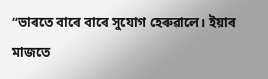“ভাৰতে বাৰে বাৰে সুযোগ হেৰুৱালে। ইয়াৰ মাজতে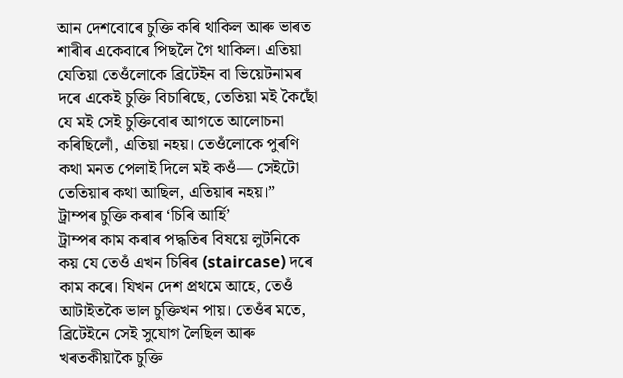আন দেশবোৰে চুক্তি কৰি থাকিল আৰু ভাৰত শাৰীৰ একেবাৰে পিছলৈ গৈ থাকিল। এতিয়া যেতিয়া তেওঁলোকে ব্ৰিটেইন বা ভিয়েটনামৰ দৰে একেই চুক্তি বিচাৰিছে, তেতিয়া মই কৈছোঁ যে মই সেই চুক্তিবোৰ আগতে আলোচনা কৰিছিলোঁ, এতিয়া নহয়। তেওঁলোকে পুৰণি কথা মনত পেলাই দিলে মই কওঁ— সেইটো তেতিয়াৰ কথা আছিল, এতিয়াৰ নহয়।”
ট্ৰাম্পৰ চুক্তি কৰাৰ ‘চিৰি আৰ্হি’
ট্ৰাম্পৰ কাম কৰাৰ পদ্ধতিৰ বিষয়ে লুটনিকে কয় যে তেওঁ এখন চিৰিৰ (staircase) দৰে কাম কৰে। যিখন দেশ প্ৰথমে আহে, তেওঁ আটাইতকৈ ভাল চুক্তিখন পায়। তেওঁৰ মতে, ব্ৰিটেইনে সেই সুযোগ লৈছিল আৰু খৰতকীয়াকৈ চুক্তি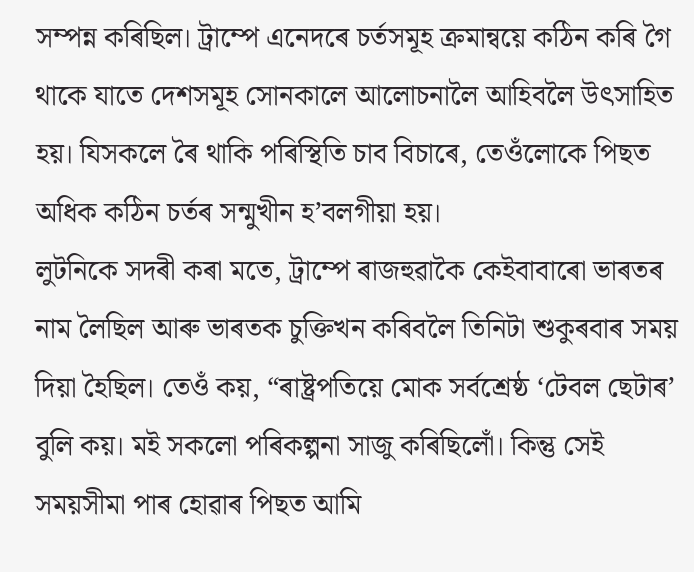সম্পন্ন কৰিছিল। ট্ৰাম্পে এনেদৰে চৰ্তসমূহ ক্ৰমান্বয়ে কঠিন কৰি গৈ থাকে যাতে দেশসমূহ সোনকালে আলোচনালৈ আহিবলৈ উৎসাহিত হয়। যিসকলে ৰৈ থাকি পৰিস্থিতি চাব বিচাৰে, তেওঁলোকে পিছত অধিক কঠিন চৰ্তৰ সন্মুখীন হ’বলগীয়া হয়।
লুটনিকে সদৰী কৰা মতে, ট্ৰাম্পে ৰাজহুৱাকৈ কেইবাবাৰো ভাৰতৰ নাম লৈছিল আৰু ভাৰতক চুক্তিখন কৰিবলৈ তিনিটা শুকুৰবাৰ সময় দিয়া হৈছিল। তেওঁ কয়, “ৰাষ্ট্ৰপতিয়ে মোক সৰ্বশ্ৰেষ্ঠ ‘টেবল ছেটাৰ’ বুলি কয়। মই সকলো পৰিকল্পনা সাজু কৰিছিলোঁ। কিন্তু সেই সময়সীমা পাৰ হোৱাৰ পিছত আমি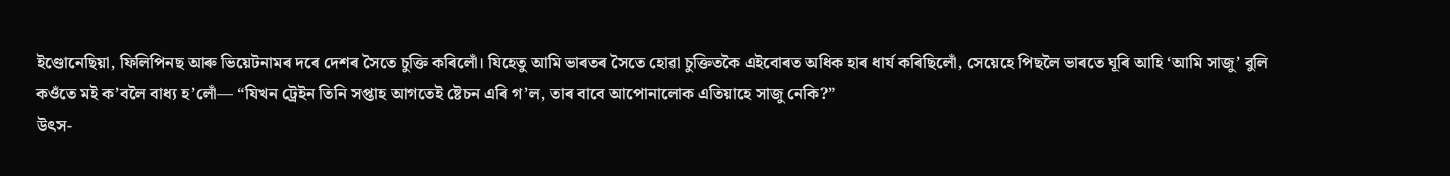ইণ্ডোনেছিয়া, ফিলিপিনছ আৰু ভিয়েটনামৰ দৰে দেশৰ সৈতে চুক্তি কৰিলোঁ। যিহেতু আমি ভাৰতৰ সৈতে হোৱা চুক্তিতকৈ এইবোৰত অধিক হাৰ ধাৰ্য কৰিছিলোঁ, সেয়েহে পিছলৈ ভাৰতে ঘূৰি আহি ‘আমি সাজু’ বুলি কওঁতে মই ক’বলৈ বাধ্য হ’লোঁ— “যিখন ট্ৰেইন তিনি সপ্তাহ আগতেই ষ্টেচন এৰি গ’ল, তাৰ বাবে আপোনালোক এতিয়াহে সাজু নেকি?”
উৎস-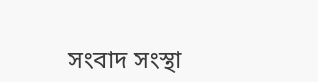সংবাদ সংস্থা